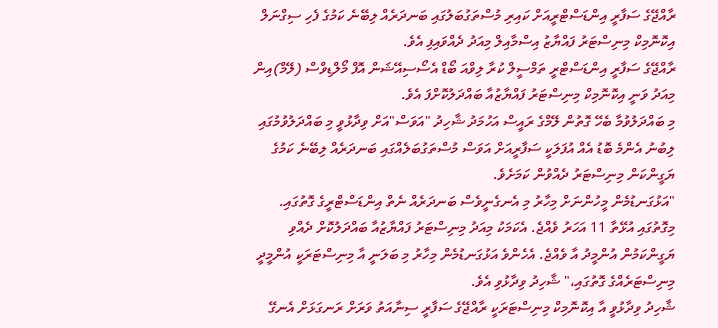ރާއްޖޭގެ ސަފާރީ އިންޑަސްޓްރީއަށް ކައިރި މުސްތަގުބަލުގައި ބަނދަރެއް ލިބޭނެ ކަމުގެ ފެހި ސިގްނަލް އިކޮނޮމިކް މިނިސްޓަރު ފައްޔާޒު އިސްމާއިލް މިއަދު ދެއްވައިފި އެވެ.
ރާއްޖޭގެ ސަފާރީ އިންޑަސްޓްރީ ތަމްސީލް ކުރާ ލިވްއަ ބޯޑް އެސޯސިއޭޝަން އޮފް މޯލްޑިވްސް (ލޭމް)އިން މިއަދު ވަނީ އިކޮނޮމިކް މިނިސްޓަރު ފައްޔާޒުއާ ބައްދަލުކޮށްފަ އެވެ.
މި ބައްދަލުވުމާ ބެހޭ ގޮތުން ލޭމްގެ ރައީސް އަހުމަދު ޝާހިދު "އަވަސް"އަށް ވިދާޅުވީ މި ބައްދަލުވުމުގައި ލިބުނު އެންމެ ބޮޑު އެއް އުފަލަކީ ސަފާރީއަށް އަވަސް މުސްތަގުބަލެއްގައި ބަނދަރެއް ލިބޭނެ ކަމުގެ ޔަގީންކަން މިނިސްޓަރު ދެއްވުން ކަމަށެވެ.
"އަޅުގަނޑުމެން މީހުންނަށް މިހާރު މި އެނގެނީވެސް ބަނދަރެއް ނެތް އިންޑަސްޓްރީގެ ގޮތުގައި. މިގޮތުގައި އުޅޭތާ 11 އަހަރު ވެއްޖެ. އެކަމަކު މިއަދު މިނިސްޓަރު ފައްޔާޒުއާ ބައްދަލުކޮށް ދެއްވި ޔަގީންކަމުން އުންމީދު އާ ވެއްޖެ. އެހެންވެ އަޅުގަނޑުމެން މިހާރު މި ބަލަނީ އާ މިނިސްޓަރަކީ އުންމީދީ މިނިސްޓަރެއްގެ ގޮތުގައި،" ޝާހިދު ވިދާޅުވި އެވެ.
ޝާހިދު ވިދާޅުވީ އާ އިކޮނޮމިކް މިނިސްޓަރަކީ ރާއްޖޭގެ ސަފާރީ ސިނާއަތު ވަރަށް ރަނގަޅަށް އެނގޭ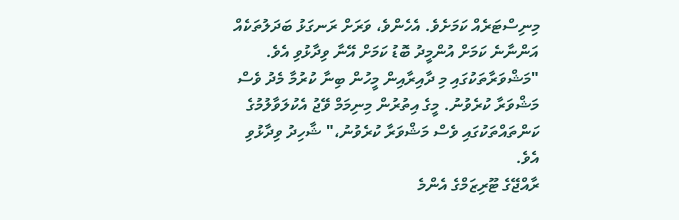މިނިސްޓަރެއް ކަމަށެވެ. އެހެންވެ، ވަރަށް ރަނގަޅު ބަދަލުތަކެއް އަންނާނެ ކަމަށް އުންމީދު ބޮޑު ކަމަށް އޭނާ ވިދާޅުވި އެވެ.
"މަޝްވަރާތަކުގައި މި ދާއިރާއިން މީހުން ބިނާ ކުރުމާ މެދު ވެސް މަޝްވަރާ ކުރެވުނު. މީގެ އިތުރުން މިނިމަމް ވޭޖު އެކުލަވާލުމުގެ ކަންތައްތަކުގައި ވެސް މަޝްވަރާ ކުރެވުނު،" ޝާހިދު ވިދާޅުވި އެވެ.
ރާއްޖޭގެ ޓޫރިޒަމްގެ އެންމެ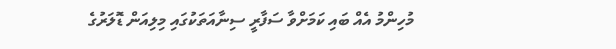މުހިންމު އެއް ބައި ކަމަށްވާ ސަފާރީ ސިނާއަތަކުގައި މިލިއަން ޑޮލަރުގެ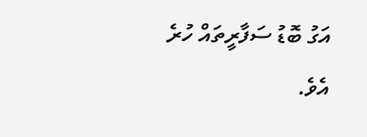އަގު ބޮޑު ސަފާރީތައް ހުރެ އެވެ.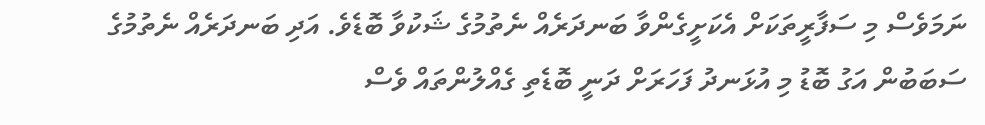ނަމަވެސް މި ސަފާރީތަކަށް އެކަށީގެންވާ ބަނދަރެއް ނެތުމުގެ ޝަކުވާ ބޮޑެވެ. އަދި ބަނދަރެއް ނެތުމުގެ ސަބަބުން އަގު ބޮޑު މި އުޅަނދު ފަހަރަށް ދަނީ ބޮޑެތި ގެއްލުންތައް ވެސް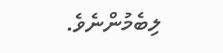ލިބެމުންނެވެ.